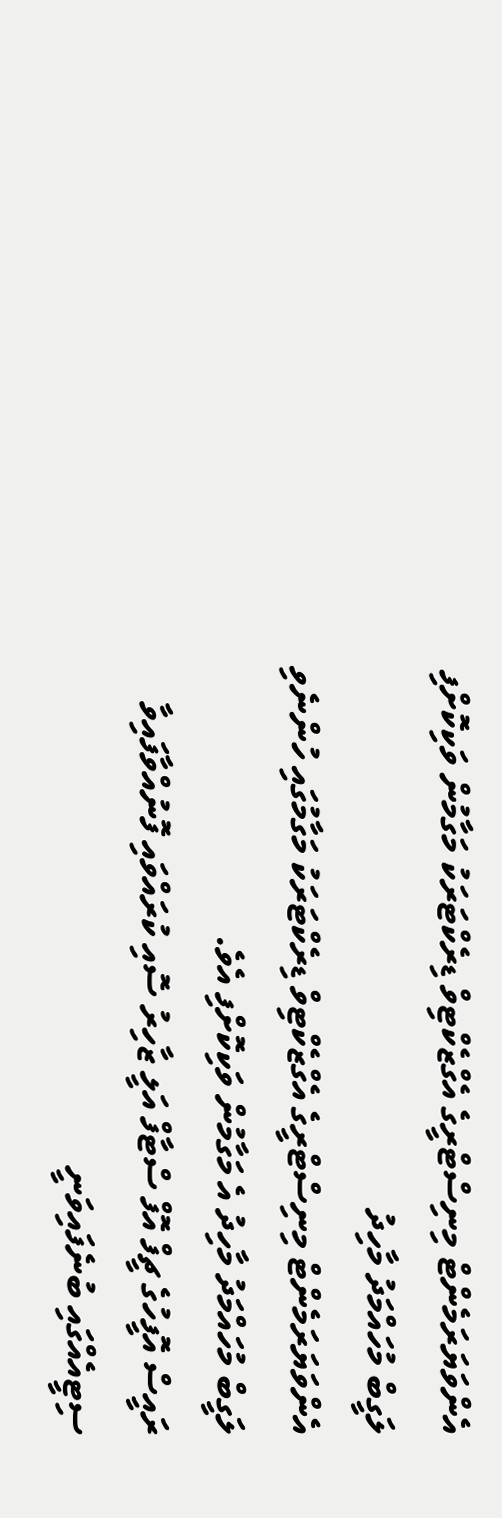އެންވަޔަރަމެންޓް މިނިސްޓްރީގެ އެގްޒެކްޓިވް ޑިރެކްޓަރަކު މަގާމުން ވަކިކޮށްފި
ލަގީބް މުހައްމަދު މާހިދު
އެންވަޔަރަމެންޓް މިނިސްޓްރީގެ އެގްޒެކްޓިވް ޑިރެކްޓަރަކު މަގާމުގައި ހުންނެވި ލަގީބް މުހައްމަދު މާހިދު އެ މަގާމުން ވަކިކޮށްފި އެވެ.
ރައީސް އޮފީހުގެ ޗީފް އޮފް ސްޓާފް އަލީ ޒާހިރު ސޮއި ކުރައްވައި ފޮނުއްވާފައިވާ ސިޓީއެއްގައި ބުނެފައިވަނީ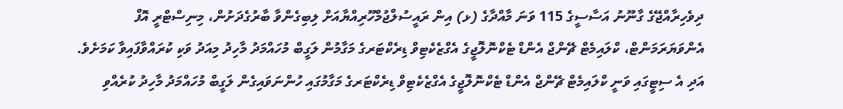ދިވެހިރާއްޖޭގެ ގާނޫނު އަސާސީގެ 115 ވަނަ މާއްދާގެ (ޅ) އިން ރައީސުލްޖުމްހޫރިއްޔާއަށް ލިބިގެންވާ ބާރުގެދަށުން، މިނިސްޓްރީ އޮފް އެންވަޔަރަމަންޓް، ކްލައިމެޓް ޗޭންޖް އެންޑް ޓެކްނޮލޮޖީގެ އެގްޒެކެޓިވް ޑިރެކްޓަރގެ މަގާމުން ލަގީބް މުހައްމަދު މާހިދު މިއަދު ވަކި ކުރައްވާފައިވާ ކަމަށެވެ.
އަދި އެ ސިޓީގައި ވަނީ ކްލައިމެޓް ޗޭންޖް އެންޑް ޓެކްނޮލޮޖީގެ އެގްޒެކެޓިވް ޑިރެކްޓަރގެ މަގާމުގައި ހުންނަވައިގެން ލަގީބް މުހައްމަދު މާހިދު ކުރެއްވި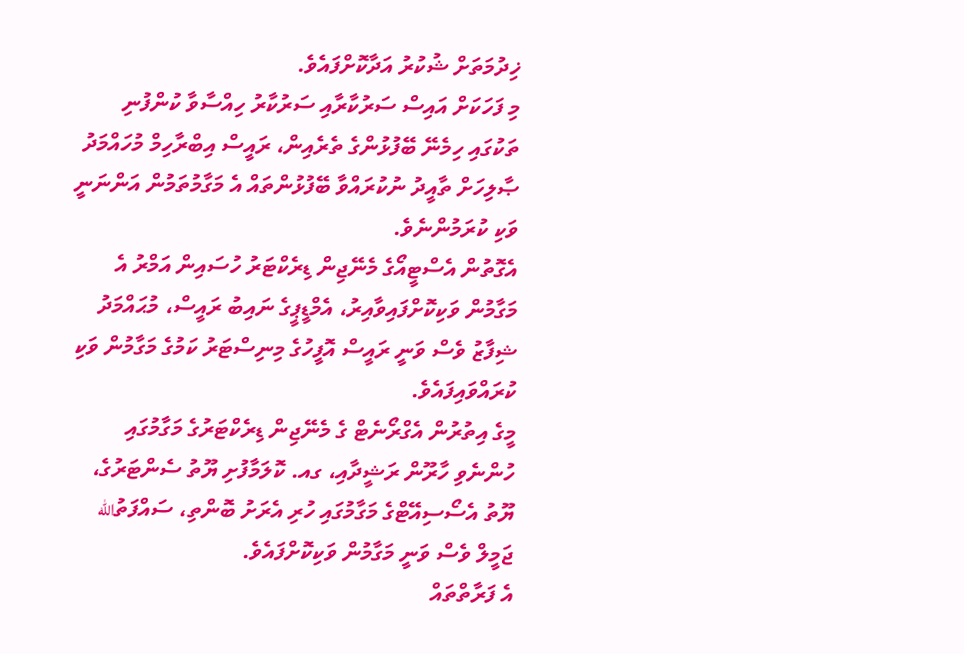ޚިދުމަތަށް ޝުކުރު އަދާކޮށްފައެވެ.
މި ފަހަކަށް އައިސް ސަރުކާރާއި ސަރުކާރު ހިއްސާވާ ކުންފުނި ތަކުގައި ހިމެނޭ ބޭފުޅުންގެ ތެރެއިން، ރައީސް އިބްރާހިމް މުހައްމަދު ޞާލިހަށް ތާއީދު ނުކުރައްވާ ބޭފުޅުންތައް އެ މަގާމުތަމުން އަންނަނީ ވަކި ކުރަމުންނެވެ.
އެގޮތުން އެސްޓީއޯގެ މެނޭޖިން ޑިރެކްޓަރު ހުސައިން އަމްރު އެ މަގާމުން ވަކިކޮށްފައިވާއިރު، އެމްޑީޕީގެ ނައިބު ރައީސް، މުޙައްމަދު ޝިފާޒު ވެސް ވަނީ ރައީސް އޮފީހުގެ މިނިސްޓަރު ކަމުގެ މަގާމުން ވަކި ކުރައްވައިފައެވެ.
މީގެ އިތުރުން އެގްރޯނެޓް ގެ މެނޭޖިން ޑިރެކްޓަރުގެ މަގާމުގައި ހުންނެވި ހާރޫން ރަޝީދާއި، ގއ. ކޮލަމާފުށި ޔޫތު ސެންޓަރުގެ، ޔޫތު އެސޯސިއޭޓްގެ މަގާމުގައި ހުރި އެރަށު ބޮންތި، ސައްފަތުالله ޖަމީލް ވެސް ވަނީ މަގާމުން ވަކިކޮށްފައެވެ.
އެ ފަރާތްތައް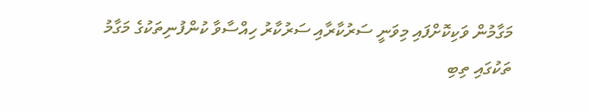މަގާމުން ވަކިކޮށްފައި މިވަނީ ސަރުކާރާއި ސަރުކާރު ހިއްސާވާ ކުންފުނިތަކުގެ މަގާމު ތަކުގައި ތިބި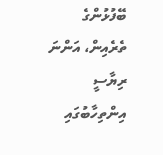ބޭފުޅުންގެ ތެރެއިން، އަންނަ ރިޔާސީ އިންތިހާބުގައި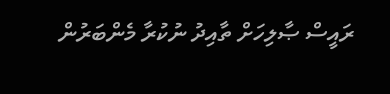ރައީސް ޞާލިހަށް ތާއިދު ނުކުރާ މެންބަރުން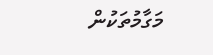މަގާމުތަކުން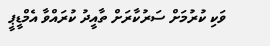ވަކި ކުރުމަށް ސަރުކާރަށް ތާއީދު ކުރައްވާ އެމްޑީޕީ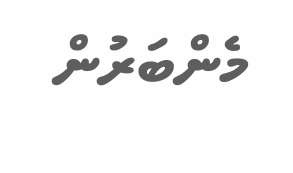މެންބަރުން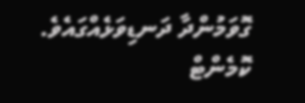ގޮވަމުންދާ ދަނޑިވަޅެއްގައެވެ.
ކޮމެންޓް